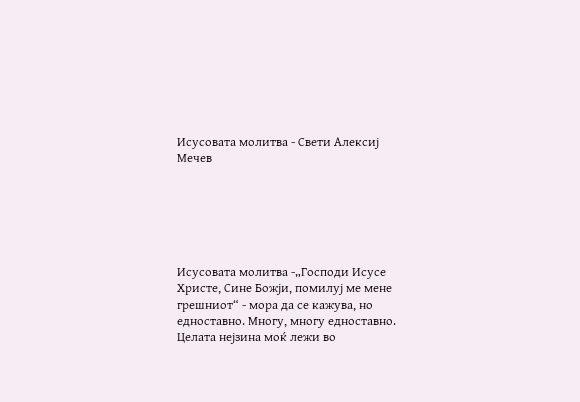Исусовата молитва - Свети Алексиј Мечев






Исусовата молитва -„Господи Исусе Христе, Сине Божји, помилуј ме мене грешниот“ - мора да се кажува, но едноставно. Многу, многу едноставно. Целата нејзина моќ лежи во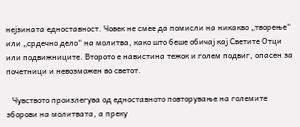нејзината едноставност. Човек не смее да помисли на никакво „творење“ или „срдечно дело“ на молитва, како што беше обичај кај Светите Отци или подвижниците. Второто е навистина тежок и голем подвиг, опасен за почетници и невозможен во светот.

   Чувството произлегува од едноставното повторување на големите зборови на молитвата, а преку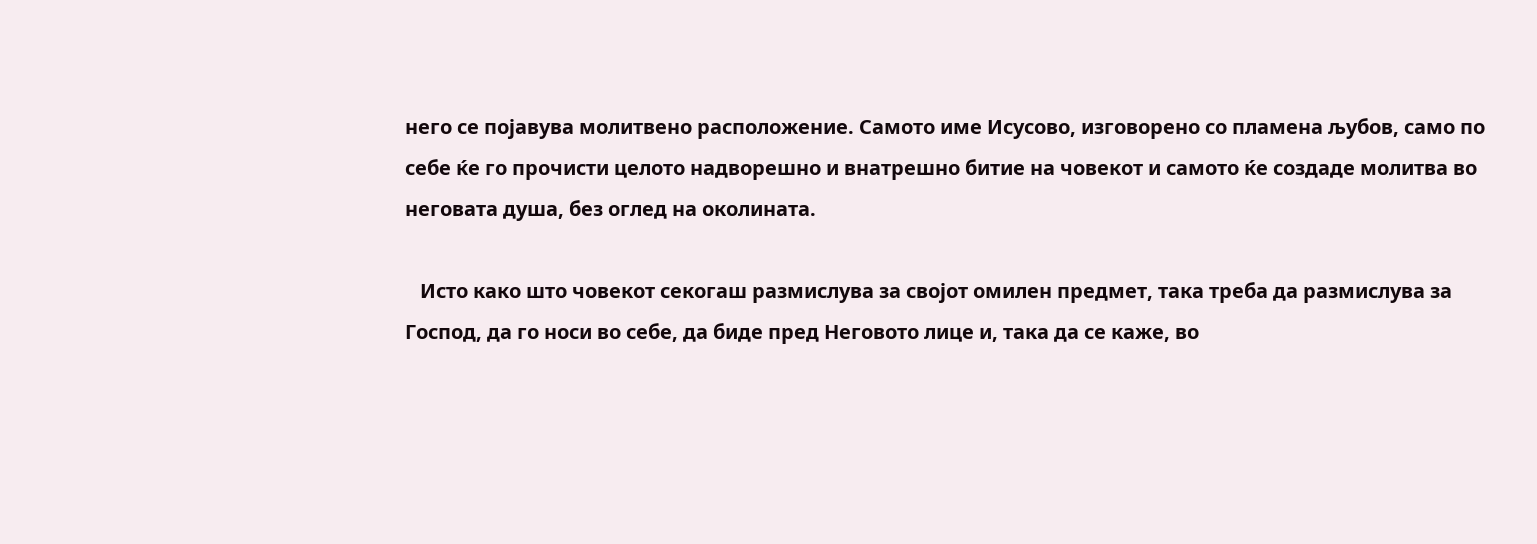него се појавува молитвено расположение. Самото име Исусово, изговорено со пламена љубов, само по себе ќе го прочисти целото надворешно и внатрешно битие на човекот и самото ќе создаде молитва во неговата душа, без оглед на околината.

   Исто како што човекот секогаш размислува за својот омилен предмет, така треба да размислува за Господ, да го носи во себе, да биде пред Неговото лице и, така да се каже, во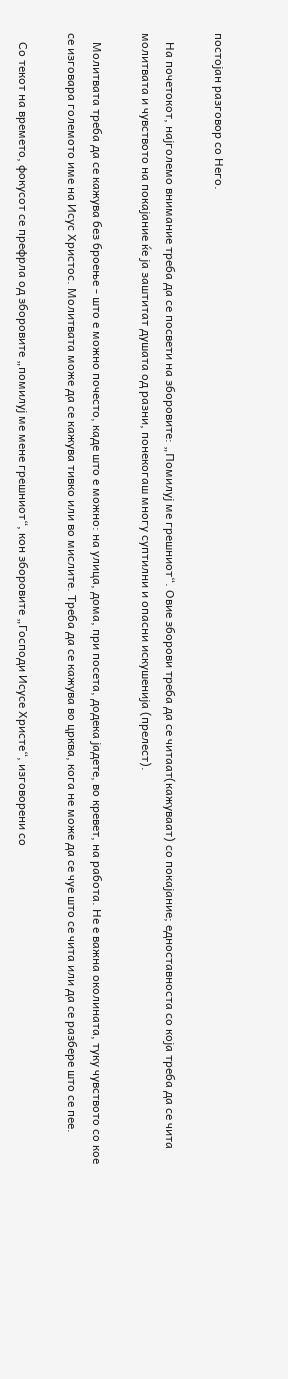постојан разговор со Него.

   На почетокот, најголемо внимание треба да се посвети на зборовите: „Помилуј ме грешниот“. Овие зборови треба да се читаат(кажуваат) со покајание; едноставноста со која треба да се чита молитвата и чувството на покајание ќе ја заштитат душата од разни, понекогаш многу суптилни и опасни искушенија (прелест).

   Молитвата треба да се кажува без броење - што е можно почесто, каде што е можно: на улица, дома, при посета, додека јадете, во кревет, на работа. Не е важна околината, туку чувството со кое се изговара големото име на Исус Христос. Молитвата може да се кажува тивко или во мислите. Треба да се кажува во црква, кога не може да се чуе што се чита или да се разбере што се пее.

   Со текот на времето, фокусот се префрла од зборовите „помилуј ме мене грешниот“, кон зборовите „Господи Исусе Христе“, изговорени со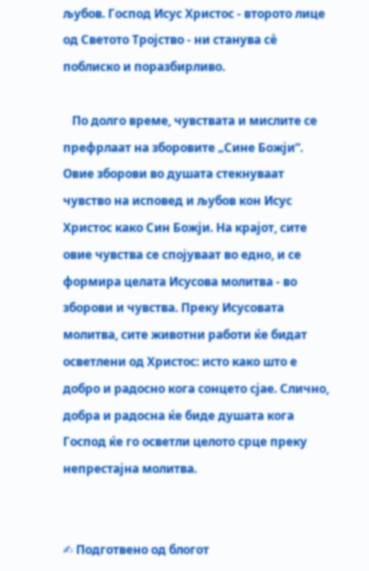љубов. Господ Исус Христос - второто лице од Светото Тројство - ни станува сè поблиско и поразбирливо.

   По долго време, чувствата и мислите се префрлаат на зборовите „Сине Божји“. Овие зборови во душата стекнуваат чувство на исповед и љубов кон Исус Христос како Син Божји. На крајот, сите овие чувства се спојуваат во едно, и се формира целата Исусова молитва - во зборови и чувства. Преку Исусовата молитва, сите животни работи ќе бидат осветлени од Христос: исто како што е добро и радосно кога сонцето сјае. Слично, добра и радосна ќе биде душата кога Господ ќе го осветли целото срце преку непрестајна молитва.


✍ Подготвено од блогот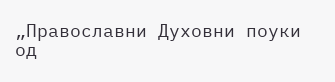„Православни Духовни поуки од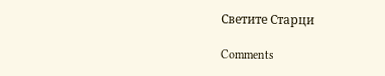Светите Старци

Comments